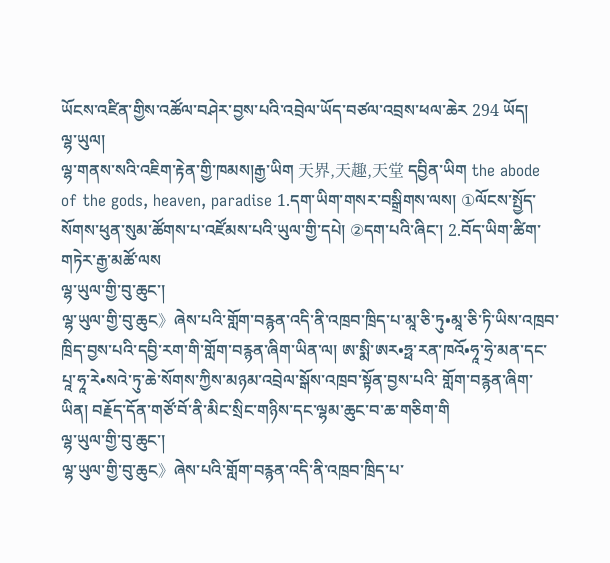ཡོངས་འཛིན་གྱིས་འཚོལ་བཤེར་བྱས་པའི་འབྲེལ་ཡོད་བཙལ་འབྲས་ཕལ་ཆེར 294 ཡོད།
ལྷ་ཡུལ།
ལྷ་གནས་སའི་འཇིག་རྟེན་གྱི་ཁམས།རྒྱ་ཡིག 天界,天趣,天堂 དབྱིན་ཡིག the abode of the gods, heaven, paradise 1.དག་ཡིག་གསར་བསྒྲིགས་ལས། ①ལོངས་སྤྱོད་སོགས་ཕུན་སུམ་ཚོགས་པ་འཛོམས་པའི་ཡུལ་གྱི་དཔེ། ②དག་པའི་ཞིང་། 2.བོད་ཡིག་ཚིག་གཏེར་རྒྱ་མཚོ་ལས
ལྷ་ཡུལ་གྱི་བུ་ཆུང་།
ལྷ་ཡུལ་གྱི་བུ་ཆུང》ཞེས་པའི་གློག་བརྙན་འདི་ནི་འཁྲབ་ཁྲིད་པ་མཱ་ཅི་ཏུ•མཱ་ཅི་ཏི་ཡིས་འཁྲབ་ཁྲིད་བྱས་པའི་དབྱི་རག་གི་གློག་བརྙན་ཞིག་ཡིན་ལ། ཨ་སྨི་ཨར•ཧྥ་རན་ཁའོ•ཧཱ་ཧྲེ་མན་དང་པཱ་ཧཱ་རེ•སའེ་ཏུ་ཆེ་སོགས་ཀྱིས་མཉམ་འབྲེལ་སྒོས་འཁྲབ་སྟོན་བྱས་པའི་ གློག་བརྙན་ཞིག་ཡིན། བརྗོད་དོན་གཙོ་བོ་ནི་མིང་སྲིང་གཉིས་དང་ལྷམ་ཆུང་བ་ཆ་གཅིག་གི
ལྷ་ཡུལ་གྱི་བུ་ཆུང་།
ལྷ་ཡུལ་གྱི་བུ་ཆུང》ཞེས་པའི་གློག་བརྙན་འདི་ནི་འཁྲབ་ཁྲིད་པ་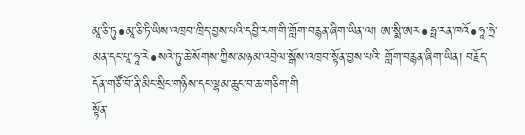མཱ་ཅི་ཏུ•མཱ་ཅི་ཏི་ཡིས་འཁྲབ་ཁྲིད་བྱས་པའི་དབྱི་རག་གི་གློག་བརྙན་ཞིག་ཡིན་ལ། ཨ་སྨི་ཨར•ཧྥ་རན་ཁའོ•ཧཱ་ཧྲེ་མན་དང་པཱ་ཧཱ་རེ•སའེ་ཏུ་ཆེ་སོགས་ཀྱིས་མཉམ་འབྲེལ་སྒོས་འཁྲབ་སྟོན་བྱས་པའི་ གློག་བརྙན་ཞིག་ཡིན། བརྗོད་དོན་གཙོ་བོ་ནི་མིང་སྲིང་གཉིས་དང་ལྷམ་ཆུང་བ་ཆ་གཅིག་གི
སྟོན་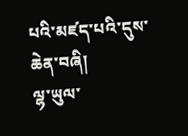པའི་མཛད་པའི་དུས་ཆེན་བཞི།
ལྷ་ཡུལ་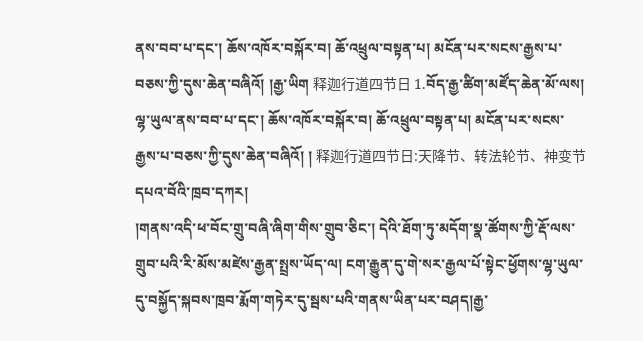ནས་བབ་པ་དང་། ཆོས་འཁོར་བསྐོར་བ། ཆོ་འཕྲུལ་བསྟན་པ། མངོན་པར་སངས་རྒྱས་པ་བཅས་ཀྱི་དུས་ཆེན་བཞིའོ། །རྒྱ་ཡིག 释迦行道四节日 1.བོད་རྒྱ་ཚིག་མཛོད་ཆེན་མོ་ལས། ལྷ་ཡུལ་ནས་བབ་པ་དང་། ཆོས་འཁོར་བསྐོར་བ། ཆོ་འཕྲུལ་བསྟན་པ། མངོན་པར་སངས་རྒྱས་པ་བཅས་ཀྱི་དུས་ཆེན་བཞིའོ། ། 释迦行道四节日:天降节、转法轮节、神变节
དཔའ་བོའི་ཁྲབ་དཀར།
།གནས་འདི་ཕ་བོང་གྲུ་བཞི་ཞིག་གིས་གྲུབ་ཅིང་། དེའི་ཐོག་ཏུ་མདོག་སྣ་ཚོགས་ཀྱི་རྡོ་ལས་གྲུབ་པའི་རི་མོས་མཛེས་རྒྱན་སྤྲས་ཡོད་ལ། ངག་རྒྱུན་དུ་གེ་སར་རྒྱལ་པོ་སྟེང་ཕྱོགས་ལྷ་ཡུལ་དུ་བསྐྱོད་སྐབས་ཁྲབ་རྨོག་གཏེར་དུ་སྦས་པའི་གནས་ཡིན་པར་བཤད།རྒྱ་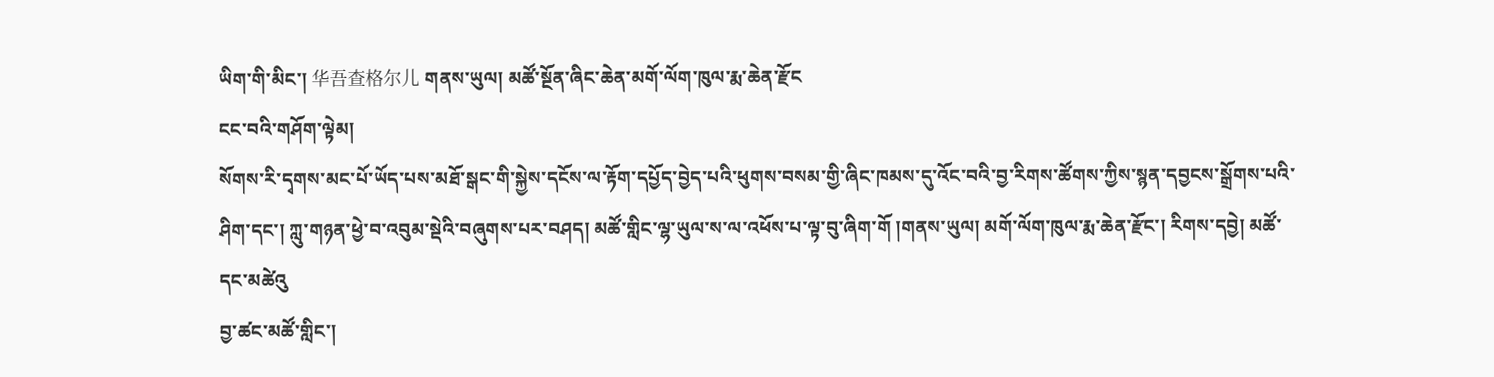ཡིག་གི་མིང་། 华吾查格尔儿 གནས་ཡུལ། མཚོ་སྔོན་ཞིང་ཆེན་མགོ་ལོག་ཁུལ་རྨ་ཆེན་རྫོང
ངང་བའི་གཤོག་ལྟེམ།
སོགས་རི་དྭགས་མང་པོ་ཡོད་པས་མཐོ་སྒང་གི་སྐྱེས་དངོས་ལ་རྟོག་དཔྱོད་བྱེད་པའི་ཕུགས་བསམ་གྱི་ཞིང་ཁམས་དུ་འོང་བའི་བྱ་རིགས་ཚོགས་ཀྱིས་སྙན་དབྱངས་སྒྲོགས་པའི་ཤིག་དང་། ཀླུ་གཉན་ཕྱེ་བ་འབུམ་སྡེའི་བཞུགས་པར་བཤད། མཚོ་གླིང་ལྷ་ཡུལ་ས་ལ་འཕོས་པ་ལྟ་བུ་ཞིག་གོ །གནས་ཡུལ། མགོ་ལོག་ཁུལ་རྨ་ཆེན་རྫོང་། རིགས་དབྱེ། མཚོ་དང་མཚེའུ
བྱ་ཚང་མཚོ་གླིང་།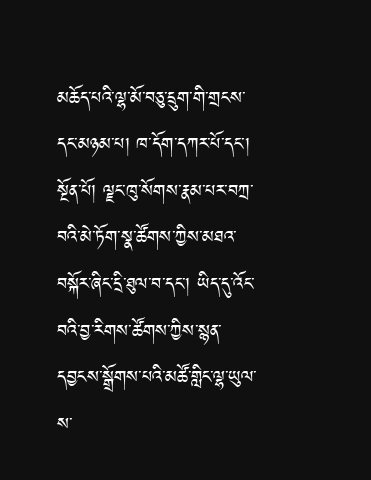མཆོད་པའི་ལྷ་མོ་བཅུ་དྲུག་གི་གྲངས་དང་མཉམ་པ། ཁ་དོག་དཀར་པོ་དང་། སྔོན་པོ། ལྗང་ཁུ་སོགས་རྣམ་པར་བཀྲ་བའི་མེ་ཏོག་སྣ་ཚོགས་ཀྱིས་མཐའ་བསྐོར་ཞིང་དྲི་ཐུལ་བ་དང་། ཡིད་དུ་འོང་བའི་བྱ་རིགས་ཚོགས་ཀྱིས་སྙན་དབྱངས་སྒྲོགས་པའི་མཚོ་གླིང་ལྷ་ཡུལ་ས་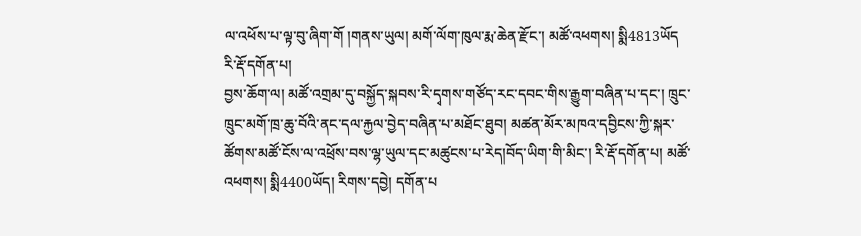ལ་འཕོས་པ་ལྟ་བུ་ཞིག་གོ །གནས་ཡུལ། མགོ་ལོག་ཁུལ་རྨ་ཆེན་རྫོང་། མཚོ་འཕགས། སྨི4813ཡོད
རི་རྡོ་དགོན་པ།
བྱས་ཆོག་ལ། མཚོ་འགྲམ་དུ་བསྐྱོད་སྐབས་རི་དྭགས་གཙོད་རང་དབང་གིས་རྒྱུག་བཞིན་པ་དང་། ཁྲུང་ཁྲུང་མགོ་ཁྲ་ཆུ་བོའི་ནང་དལ་རྐྱལ་བྱེད་བཞིན་པ་མཐོང་ཐུབ། མཚན་མོར་མཁའ་དབྱིངས་ཀྱི་སྐར་ཚོགས་མཚོ་ངོས་ལ་འཕྲོས་བས་ལྷ་ཡུལ་དང་མཚུངས་པ་རེད།བོད་ཡིག་གི་མིང་། རི་རྡོ་དགོན་པ། མཚོ་འཕགས། སྨི4400ཡོད། རིགས་དབྱེ། དགོན་པ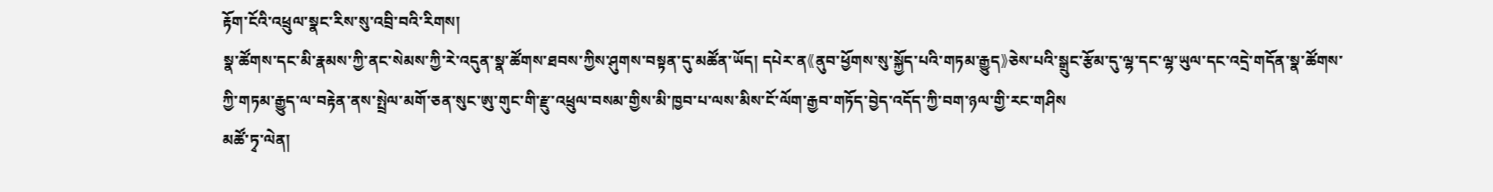རྟོག་ངོའི་འཕྲུལ་སྣང་རིས་སུ་འབྲི་བའི་རིགས།
སྣ་ཚོགས་དང་མི་རྣམས་ཀྱི་ནང་སེམས་ཀྱི་རེ་འདུན་སྣ་ཚོགས་ཐབས་ཀྱིས་ཤུགས་བསྟན་དུ་མཚོན་ཡོད། དཔེར་ན《ནུབ་ཕྱོགས་སུ་སྐྱོད་པའི་གཏམ་རྒྱུད》ཅེས་པའི་སྒྲུང་རྩོམ་དུ་ལྷ་དང་ལྷ་ཡུལ་དང་འདྲེ་གདོན་སྣ་ཚོགས་ཀྱི་གཏམ་རྒྱུད་ལ་བརྟེན་ནས་སྤྲེལ་མགོ་ཅན་སུང་ཨུ་གུང་གི་རྫུ་འཕྲུལ་བསམ་གྱིས་མི་ཁྱབ་པ་ལས་མིས་ངོ་ལོག་རྒྱབ་གཏོད་བྱེད་འདོད་ཀྱི་བག་ཉལ་གྱི་རང་གཤིས
མཚོ་ཏྭ་ལེན།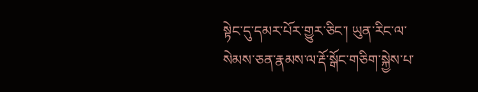སྟེང་དུ་དམར་པོར་གྱུར་ཅིང་། ཡུན་རིང་ལ་སེམས་ཅན་རྣམས་ལ་རྡོ་སྒོང་གཅིག་སྐྱེས་པ་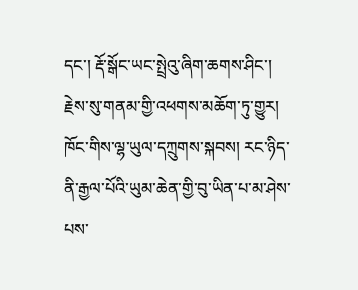དང་། རྡོ་སྒོང་ཡང་སྤྲེའུ་ཞིག་ཆགས་ཤིང་། རྗེས་སུ་གནམ་གྱི་འཕགས་མཆོག་ཏུ་གྱུར། ཁོང་གིས་ལྷ་ཡུལ་དཀྲུགས་སྐབས། རང་ཉིད་ནི་རྒྱལ་པོའི་ཡུམ་ཆེན་གྱི་བུ་ཡིན་པ་མ་ཤེས་པས་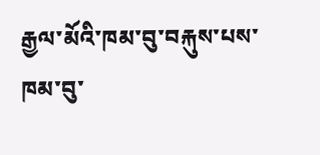རྒྱལ་མོའི་ཁམ་བུ་བརྐུས་པས་ཁམ་བུ་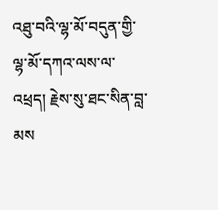འཐུ་བའི་ལྷ་མོ་བདུན་གྱི་ལྷ་མོ་དཀའ་ལས་ལ་འཕྲད། རྗེས་སུ་ཐང་སིན་བླ་མས